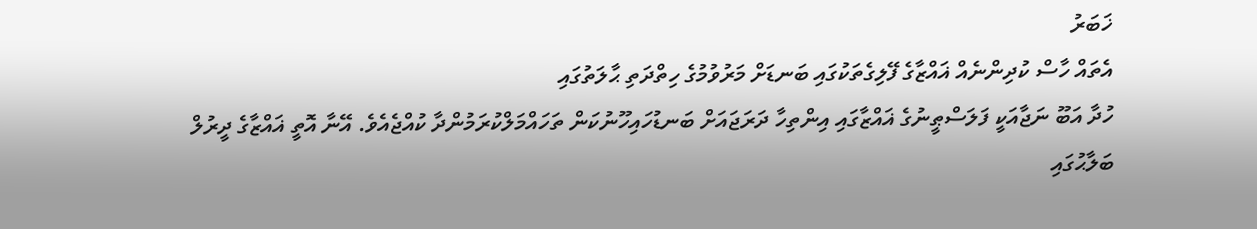ޚަބަރު
އެތައް ހާސް ކުދިންނެއް ޣައްޒާގެ ފޭލިގެތަކުގައި ބަނޑަށް މަރުވުމުގެ ހިތްދަތި ޙާލަތުގައި
ހުދާ އަބޫ ނަޖާއަކީ ފަލަސްޠީނުގެ ޣައްޒާގައި އިންތިހާ ދަރަޖައަށް ބަނޑުހައިހޫނުކަން ތަހައްމަލްކުރަމުންދާ ކުއްޖެއެވެ. އޭނާ އޮތީ ޣައްޒާގެ ދީރުލް ބަލާޙުގައި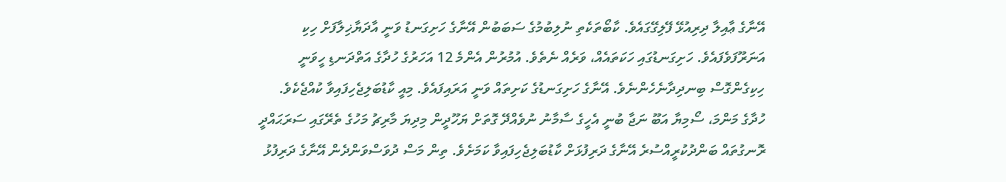އޭނާގެ ޢާއިލާ ދިރިއުޅޭ ފޭލިގޭގައެވެ. ކާބޯތަކެތި ނުލިބުމުގެ ސަބަބުން އޭނާގެ ހަށިގަނޑު ވަނީ އާދަޔާޚިލާފަށް ހިކި އަނަރޫފަވެފައެވެ. ހަށިގަނޑުގައި ހަކަތައެއް، ވަރެއް ނެތެވެ. އުމުރުން އެންމެ 12 އަހަރުގެ ހުދާގެ އަތްދަނޑި ހީވަނީ ހިކިގެންގޮސް ބިނދިދާނެހެންނެވެ. އޭނާގެ ހަށިގަނޑުގެ ކަށިތައް ވަނީ އަރައިފައެވެ. މިއީ ކާޑުބަލިޖެހިފައިވާ ކުއްޖެކެވެ.
ހުދާގެ މަންމަ، ސޯމިޔާ އަބޫ ނަޖާ ބުނީ އެހީގެ ސާމާނު ނުވެއްދޭ ގޮތަށް ޔަހޫދީން މިދިޔަ މާރިޗު މަހުގެ ތެރޭގައި ސަރަޙައްދީ ރޮނގުތައް ބަންދުކުރީއްސުރެ އޭނާގެ ދަރިފުޅަށް ކާޑުބަލިޖެހިފައިވާ ކަމަށެވެ. ތިން މަސް ދުވަސްވަންދެން އޭނާގެ ދަރިފުޅު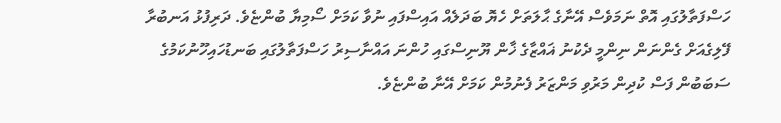ހަސްފަތާލުގައި އޮތް ނަމަވެސް އޭނާގެ ޙާލަތަށް ހެޔޮ ބަދަލެއް އައިސްފައި ނުވާ ކަމަށް ސޯމިޔާ ބުންޏެވެ. ދަރިފުޅު އަނބުރާ ފޭލިގެއަށް ގެންނަން ނިންމީ ދެކުނު ޣައްޒާގެ ޚާން ޔޫނިސްގައި ހުންނަ އައްނާސިރު ހަސްފަތާލުގައި ބަނޑުހައިހޫނުކަމުގެ ސަބަބުން ފަސް ކުދިން މަރުވި މަންޒަރު ފެނުމުން ކަމަށް އޭނާ ބުންޏެވެ.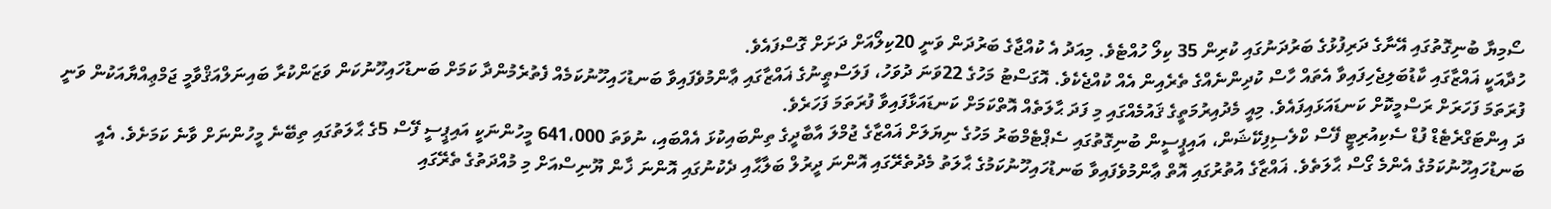ސޯމިޔާ ބުނިގޮތުގައި އޭނާގެ ދަރިފުޅުގެ ބަރުދަނުގައި ކުރިން 35 ކިލޯ ހުއްޓެވެ. މިއަދު އެ ކުއްޖާގެ ބަރުދަން ވަނީ 20ކިލޯއަށް ދަށަށް ގޮސްފައެވެ.
ހުދާއަކީ ޣައްޒާގައި ކާޑުބަލިޖެހިފައިވާ އެތައް ހާސް ކުދިންނެއްގެ ތެރެއިން އެއް ކުއްޖެކެވެ. އޮގަސްޓު މަހުގެ 22ވަނަ ދުވަހު، ފަލަސްޠީނުގެ ޣައްޒާގައި ޢާންމުވެފައިވާ ބަނޑުހައިހޫނުކަމެއް ފެތުރެމުންދާ ކަމަށް ބަނޑުހައިހޫނުކަން ވަޒަންކުރާ ބައިނަލްއަޤްވާމީ ޖަމްޢިއްޔާއަކުން ވަނީ ފުރަތަމަ ފަހަރަށް ރަސްމީކޮށް ކަނޑައަޅައިފައެވެ. މިއީ މެދުއިރުމަތީގެ ޤައުމެއްގައި މި ފަދަ ޙާލަތެއް އޮތްކަމަށް ކަނޑައަޅާފައިވާ ފުރަތަމަ ފަހަރެވެ.
ދަ އިންޓަގްރެޓެޑް ފުޑް ސެކިއުރިޓީ ފޭސް ކްލެސިފިކޭޝަން، އައިޕީސީން ބުނިގޮތުގައި ސެޕްޓެމްބަރު މަހުގެ ނިޔަލަށް ޣައްޒާގެ ޖުމްލަ އާބާދީގެ ތިންބައިކުޅަ އެއްބައި، ނުވަތަ 641،000 މީހުންނަކީ އައިޕީސީ ފޭސް 5ގެ ޙާލަތުގައި ތިބޭނެ މީހުންނަށް ވާނެ ކަމަށެވެ. އެއީ ބަނޑުހައިހޫނުކަމުގެ އެންމެ ގޯސް ޙާލަތެވެ. ޣައްޒާގެ އުތުރުގައި އޮތް ޢާންމުވެފައިވާ ބަނޑުހައިހޫނުކަމުގެ ޙާލަތު މެދުތެރޭގައި އޮންނަ ދީރުލް ބަލާޙާއި ދެކުނުގައި އޮންނަ ޚާން ޔޫނިސްއަށް މި މުއްދަތުގެ ތެރޭގައި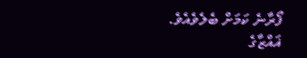ފޯރާނެ ކަމަށް ބެލެވެއެވެ.
ޣައްޒާގެ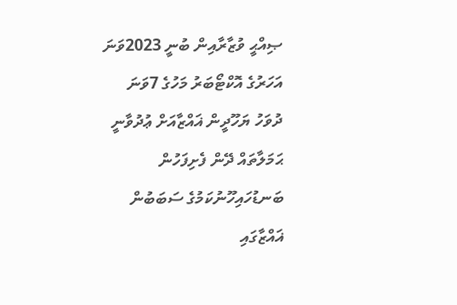ޞިއްޙީ ވުޒާރާއިން ބުނީ 2023ވަނަ އަހަރުގެ އޮކްޓޯބަރު މަހުގެ 7ވަނަ ދުވަހު ޔަހޫދީން ޣައްޒާއަށް ޢުދުވާނީ ޙަމަލާތައް ދޭން ފެށިފަހުން ބަނޑުހައިހޫނުކަމުގެ ސަބަބުން ޣައްޒާގައި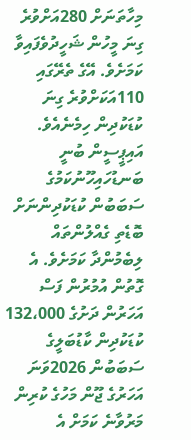މިހާތަނަށް 280އަށްވުރެ ގިނަ މީހުން ޝަހީދުވެފައިވާ ކަމަށެވެ. އޭގެ ތެރޭގައި 110އަކަށްވުރެ ގިނަ ކުޑަކުދިން ހިމެނެއެވެ.
އައިޕީސީން ބުނީ ބަނޑުހައިހޫނުކަމުގެ ސަބަބުން ކުޑަކުދިންނަށް ބޮޑެތި ގެއްލުންތައް ލިބެމުންދާ ކަމަށެވެ. އެ ގޮތުން އުމުރުން ފަސް އަހަރުން ދަށުގެ 132،000 ކުޑަކުދިން ކާޑުބަލީގެ ސަބަބުން 2026ވަނަ އަހަރުގެ ޖޫން މަހުގެ ކުރިން މަރުވާނެ ކަމަށް އެ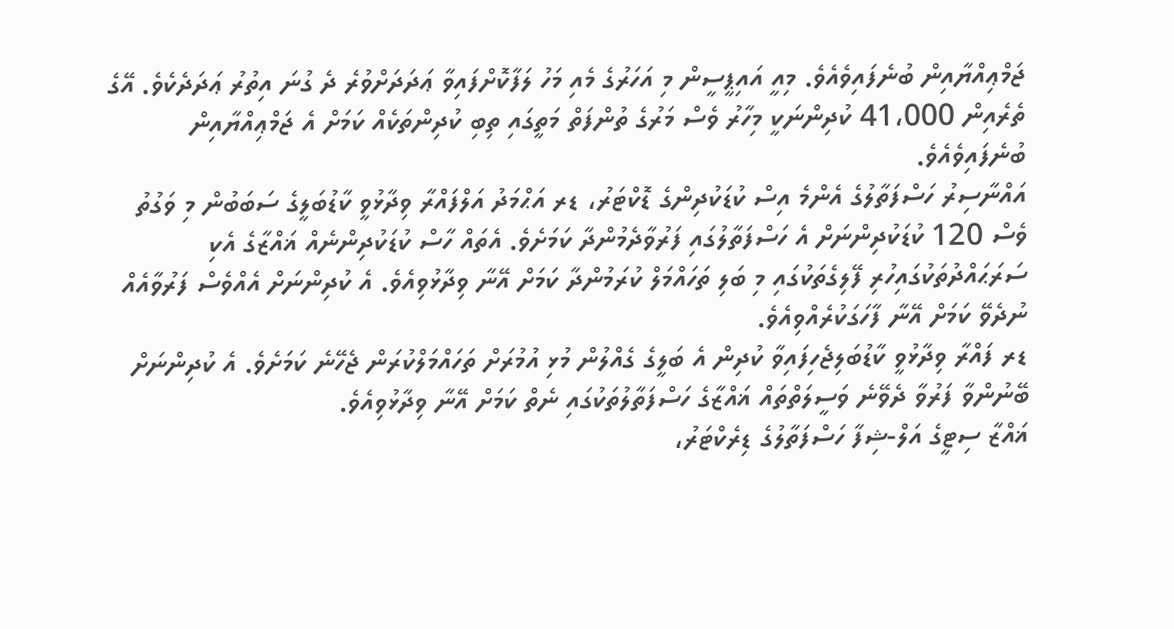ޖަމްޢިއްޔާއިން ބުނެފައިވެއެވެ. މިއީ އައިޕީސީން މި އަހަރުގެ މެއި މަހު ލަފާކޮށްފައިވާ ޢަދަދަށްވުރެ ދެ ގުނަ އިތުރު ޢަދަދެކެވެ. އޭގެ ތެރެއިން 41،000 ކުދިންނަކީ މިހާރު ވެސް މަރުގެ ތުންފަތް މަތީގައި ތިބި ކުދިންތަކެއް ކަމަށް އެ ޖަމްޢިއްޔާއިން ބުނެފައިވެއެވެ.
އައްނާސިރު ހަސްފަތާލުގެ އެންމެ އިސް ކުޑަކުދިންގެ ޑޮކްޓަރު، ޑރ އަޙްމަދު އަލްފައްރާ ވިދާޅުވީ ކާޑުބަލީގެ ސަބަބުން މި ވަގުތު ވެސް 120 ކުޑަކުދިންނަށް އެ ހަސްފަތާލުގައި ފަރުވާދެމުންދާ ކަމަށެވެ. އެތައް ހާސް ކުޑަކުދިންނެއް ޣައްޒާގެ އެކި ސަރަޙައްދުތަކުގައިހުރި ފޭލިގެތަކުގައި މި ބަލި ތަހައްމަލް ކުރަމުންދާ ކަމަށް އޭނާ ވިދާޅުވިއެވެ. އެ ކުދިންނަށް އެއްވެސް ފަރުވާއެއް ނުދެވޭ ކަމަށް އޭނާ ފާހަގަކުރެއްވިއެވެ.
ޑރ ފައްރާ ވިދާޅުވީ ކާޑުބަލިޖެހިފައިވާ ކުދިން އެ ބަލީގެ ގެއްލުން މުޅި އުމުރަށް ތަހައްމަލްކުރަން ޖެހޭނެ ކަމަށެވެ. އެ ކުދިންނަށް ބޭނުންވާ ފަރުވާ ދެވޭނެ ވަސީލަތްތައް ޣައްޒާގެ ހަސްފަތާލުތަކުގައި ނެތް ކަމަށް އޭނާ ވިދާޅުވިއެވެ.
ޣައްޒާ ސިޓީގެ އަލް-ޝިފާ ހަސްފަތާލުގެ ޑިރެކްޓަރު،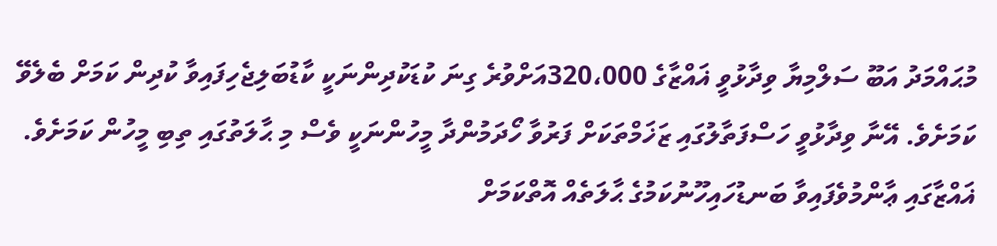މުޙައްމަދު އަބޫ ސަލްމިޔާ ވިދާޅުވީ ޣައްޒާގެ 320،000އަށްވުރެ ގިނަ ކުޑަކުދިންނަކީ ކާޑުބަލިޖެހިފައިވާ ކުދިން ކަމަށް ބެލެވޭ ކަމަށެވެ. އޭނާ ވިދާޅުވީ ހަސްފަތާލުގައި ޒަޚަމްތަކަށް ފަރުވާ ހޯދަމުންދާ މީހުންނަކީ ވެސް މި ޙާލަތުގައި ތިބި މީހުން ކަމަށެވެ.
ޣައްޒާގައި ޢާންމުވެފައިވާ ބަނޑުހައިހޫނުކަމުގެ ޙާލަތެއް އޮތްކަމަށް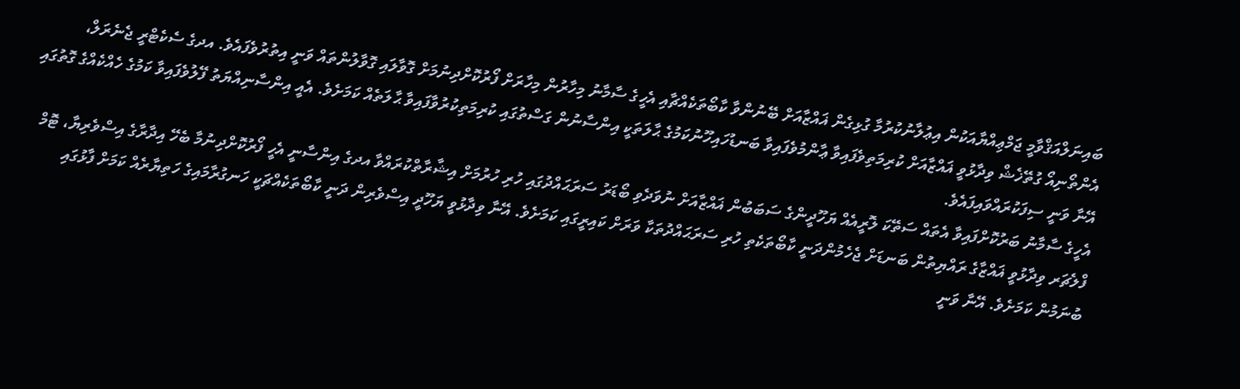ބައިނަލްއަޤްވާމީ ޖަމްޢިއްޔާއަކުން އިޢުލާނުކުރުމާ ގުޅިގެން ޣައްޒާއަށް ބޭނުންވާ ކާބޯތަކެއްޗާއި އެހީގެ ސާމާނު މިހާރުން މިހާރަށް ފޯރުކޮށްދިނުމަށް ގޮވާލައި ގޮވާލުންތައް ވަނީ އިތުރުވެފައެވެ. އދގެ ސެކެޓްރީ ޖެނެރަލް، އެންތޯނިއޯ ގުތޭޚެޝް ވިދާޅުވީ ޣައްޒާއަށް ކުރިމަތިވެފައިވާ ޢާންމުވެފައިވާ ބަނޑުހައިހޫނުކަމުގެ ޙާލަތަކީ އިންސާނުން ގަސްތުގައި ކުރިމަތިކުރުވާފައިވާ ޙާލަތެއް ކަމަށެވެ. އެއީ އިންސާނިއްޔަތު ފޭލުވެފައިވާ ކަމުގެ ހެއްކެއްގެ ގޮތުގައި އޭނާ ވަނީ ސިފަކުރައްވައިފައެވެ.
އެހީގެ ސާމާނު ބަރުކޮށްފައިވާ އެތައް ސަތޭކަ ލޮރީއެއް ޔަހޫދީންގެ ސަބަބުން ޣައްޒާއަށް ނުވަދެވި ބޯޑަރު ސަރަޙައްދުގައި ހުރި ހުރުމަށް އިޝާރާތްކުރައްވާ އދގެ އިންސާނީ އެހީ ފޯރުކޮށްދިނުމާ ބެހޭ އިދާރާގެ އިސްވެރިޔާ، ޓޮމް ފްލެޗަރ ވިދާޅުވީ ޣައްޒާގެ ރައްޔިތުން ބަނޑަށް ޖެހެމުންދަނީ ކާބޯތަކެތި ހުރި ސަރަޙައްދުތަކާ ވަރަށް ކައިރީގައި ކަމަށެވެ. އޭނާ ވިދާޅުވީ ޔަހޫދީ އިސްވެރިން ދަނީ ކާބޯތަކެއްޗަކީ ހަނގުރާމައިގެ ހަތިޔާރެއް ކަމަށް ފާޅުގައި ބުނަމުން ކަމަށެވެ. އޭނާ ވަނީ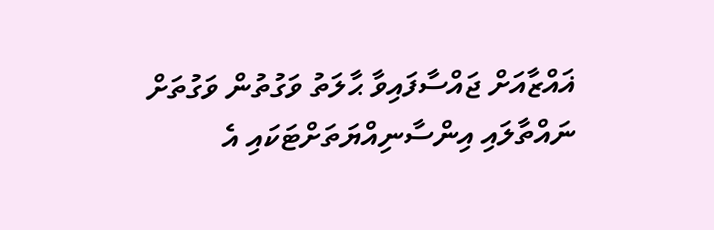ޣައްޒާއަށް ޖައްސާފައިވާ ޙާލަތު ވަގުތުން ވަގުތަށް ނައްތާލައި އިންސާނިއްޔަތަށްޓަކައި އެ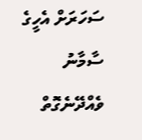ސަހަރަށް އެހީގެ ސާމާނު ވެއްދޭނެގޮތް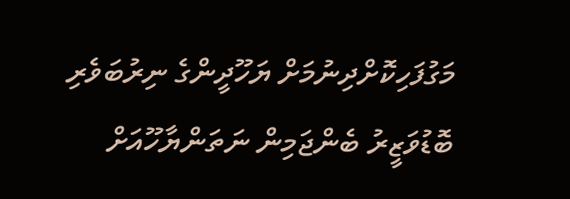މަގުފަހިކޮށްދިނުމަށް ޔަހޫދީންގެ ނިރުބަވެރި ބޮޑުވަޒީރު ބެންޖަމިން ނަތަންޔާހޫއަށް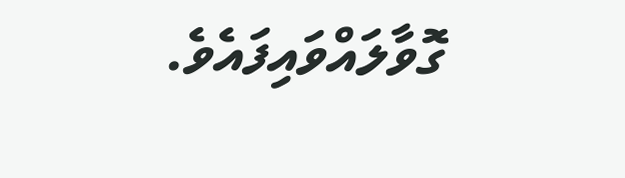ގޮވާލައްވައިފައެވެ.